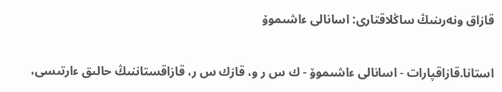قازاق ونەرىنىڭ ساڭلاقتارى: اسانالى ءاشىموۆ

استانا.قازاقپارات - اسانالى ءاشىموۆ - ك س ر و، قازك س ر، قازاقستاننىڭ حالىق ءارتىسى،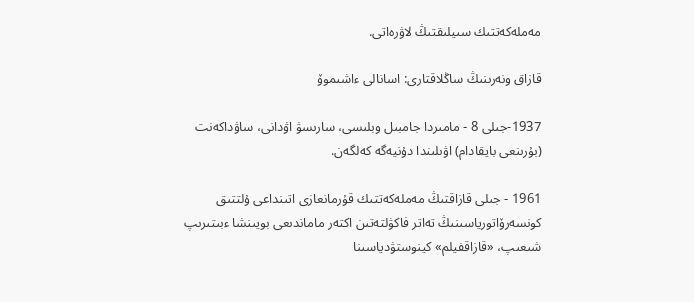مەملەكەتتىك سىيلىقتىڭ لاۋرەاتى.

قازاق ونەرىنىڭ ساڭلاقتارى: اسانالى ءاشىموۆ

1937-جىلى 8 - مامىردا جامبىل وبلىسى، سارىسۋ اۋدانى، ساۋداكەنت (بۇرىنعى بايقادام) اۋىلىندا دۇنيەگە كەلگەن.

1961 - جىلى قازاقتىڭ مەملەكەتتىك قۇرمانعازى اتىنداعى ۇلتتىق كونسەرۆاتورياسىنىڭ تەاتر فاكۋلتەتىن اكتەر ماماندىعى بويىنشا ءبىتىرىپ شىعىپ، «قازاقفيلم» كينوستۋدياسىنا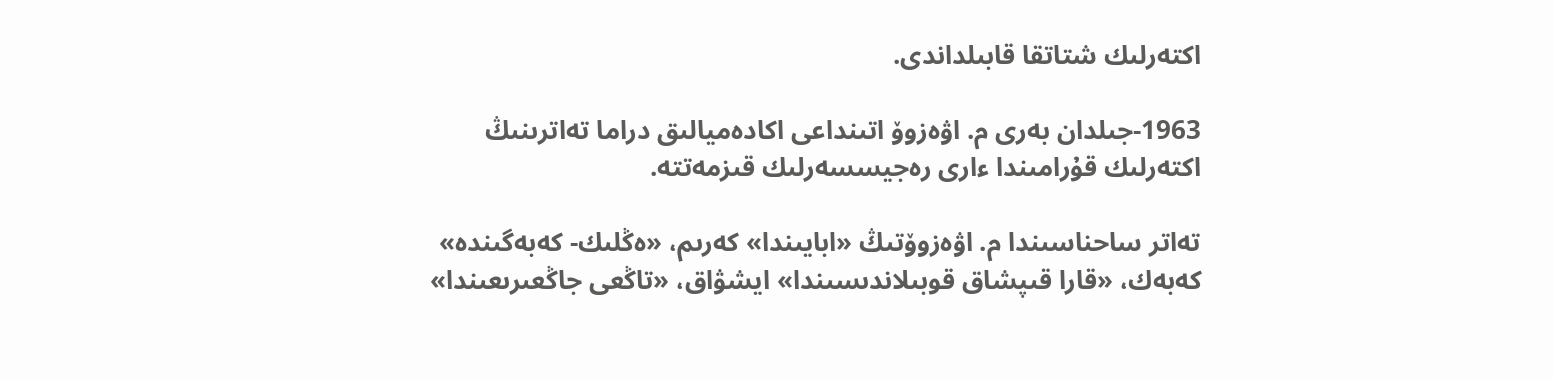اكتەرلىك شتاتقا قابىلداندى.

1963-جىلدان بەرى م. اۋەزوۆ اتىنداعى اكادەميالىق دراما تەاترىنىڭ اكتەرلىك قۇرامىندا ءارى رەجيسسەرلىك قىزمەتتە.

تەاتر ساحناسىندا م. اۋەزوۆتىڭ «ابايىندا» كەرىم، «ەڭلىك- كەبەگىندە» كەبەك، «قارا قىپشاق قوبىلاندىسىندا» ايشۋاق، «تاڭعى جاڭعىرىعىندا»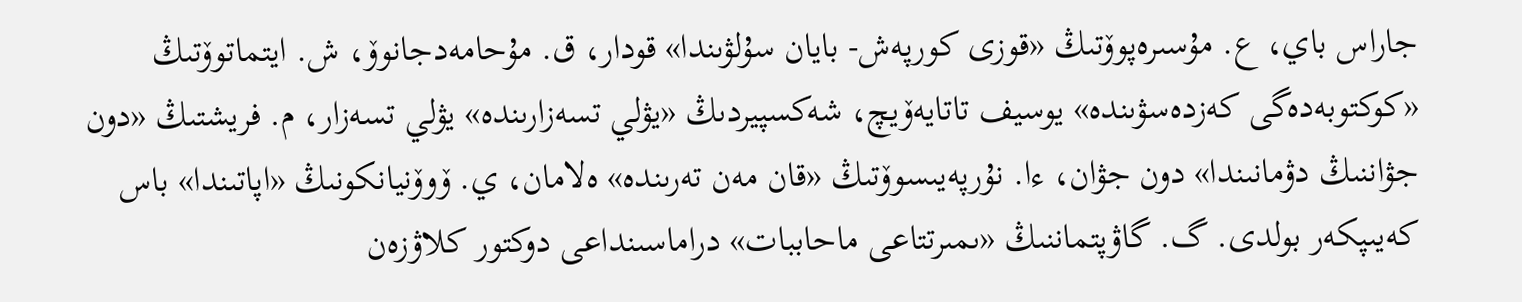جاراس باي، ع. مۇسىرەپوۆتىڭ «قوزى كورپەش- بايان سۇلۋىندا» قودار، ق. مۇحامەدجانوۆ، ش. ايتماتوۆتىڭ «كوكتوبەدەگى كەزدەسۋىندە» يوسيف تاتايەۆيچ، شەكسپيردىڭ «يۋلي تسەزارىندە» يۋلي تسەزار، م. فريشتىڭ «دون جۋاننىڭ دۋمانىندا» دون جۋان، ءا. نۇرپەيىسوۆتىڭ «قان مەن تەرىندە» ەلامان، ي. ۆوۆنيانكونىڭ «اپاتىندا» باس كەيىپكەر بولدى. گ. گاۋپتماننىڭ «ىمىرتتاعى ماحاببات» دراماسىنداعى دوكتور كلاۋزەن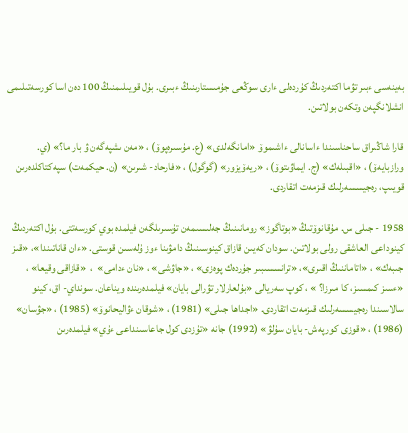بەينەسى ءبىر تۋما اكتەردىڭ كۇردەلى ءارى سوڭعى جۇمىستارىنىڭ ءبىرى. بۇل قويىلىمنىڭ 100 دەن اسا كورسەتىلىمى انشلانگپەن وتكەن بولاتىن.

قارا شاڭىراق ساحناسىندا ءاسانالى ءاشىموۆ «امانگەلدى» (ع. مۇسىرەپوۆ) ، «مەن ىشپەگەن ۋ بار ما؟» (ي. ورازبايەۆ) ، «اقبىلەك» (ج. ايماۋىتوۆ) ، «ريەۆيزور» (گوگول) ، «فارحاد- شىرىن» (ن. حيكمەت) سپەكتاكلدەرىن قويىپ، رەجيسسەرلىك قىزمەت اتقاردى.

1958 - جىلى س. مۇقانوۆتىڭ «بوتاگوز» رومانىنىڭ جەلىسىمەن تۇسىرىلگەن فيلمدە بوي كورسەتتى. بۇل اكتەردىڭ كينوداعى العاشقى رولى بولاتىن. سودان كەيىن قازاق كينوسىنىڭ دامۋىنا ءوز ۇلەسىن قوستى. «ءان قاناتىندا»، «قىز جىبەك» ، «اتاماننىڭ اقىرى»، «ترانسسىبىر جۇردەك پوەزى» ، «جاۋشى» ، «نان ءدامى»  ،  «قازاقى وقيعا» ، «ءسىز كىمسىز، كا مىرزا؟ » ، كوپ سەريالى «بۇلعارلار تۋرالى بايان» فيلمدەرىندە ويناعان. سونداي- اق، كينو سالاسىندا رەجيسسەرلىك قىزمەت اتقاردى. «اجداھا جىلى» (1981) ، «شوقان ءۋاليحانوۆ» (1985) ، «جۋسان» (1986) ، «قوزى كورپەش- بايان سۇلۋ» (1992) جانە «تۇزدى كول جاعاسىنداعى ءۇي» فيلمدەرىن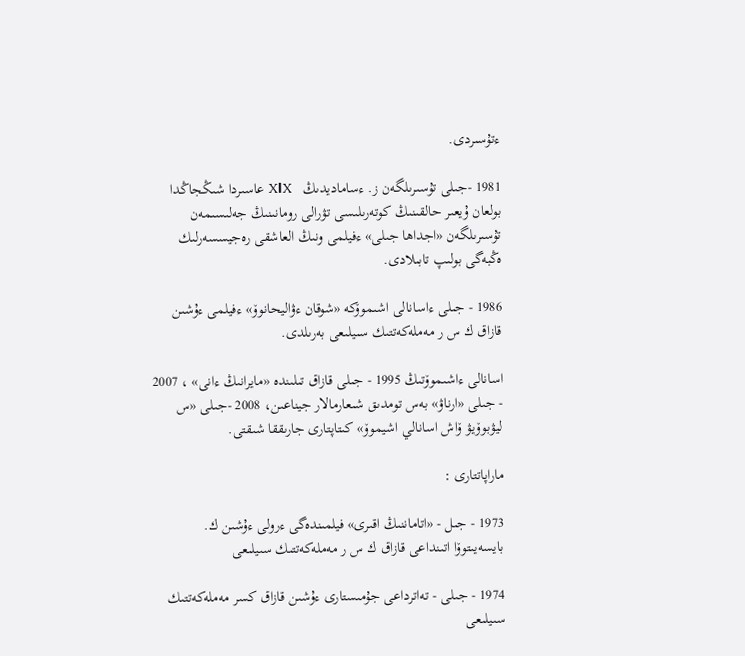ءتۇسىردى.

1981 -جىلى تۇسىرىلگەن ز. ءساماديدىڭ   ΧІΧ عاسىردا شىڭجاڭدا بولعان ۇيعىر حالقىنىڭ كوتەرىلىسى تۋرالى رومانىنىڭ جەلىسىمەن تۇسىرىلگەن «اجداھا جىلى» ءفيلمى ونىڭ العاشقى رەجيسسەرلىك ەڭبەگى بولىپ تابىلادى.

1986 - جىلى ءاسانالى اشىموۆكە «شوقان ءۋاليحانوۆ» ءفيلمى ءۇشىن قازاق ك س ر مەملەكەتتىك سىيلىعى بەرىلدى.

اسانالى ءاشىموۆتىڭ 1995 - جىلى قازاق تىلىندە «مايرانىڭ ءانى» ، 2007 - جىلى «ارناۋ» بەس تومدىق شىعارمالار جيناعىن، 2008 -جىلى «س ليۋبوۆيۋ ۆاش اسانالي اشيموۆ» كىتاپتارى جارىققا شىقتى.

ماراپاتتارى :

1973 - جىل - «اتاماننىڭ اقىرى» فيلمىندەگى ءرولى ءۇشىن ك. بايسەيىتوۆا اتىنداعى قازاق ك س ر مەملەكەتتىك سىيلىعى

1974 - جىلى - تەاترداعى جۇمىستارى ءۇشىن قازاق كسر مەملەكەتتىك سىيلىعى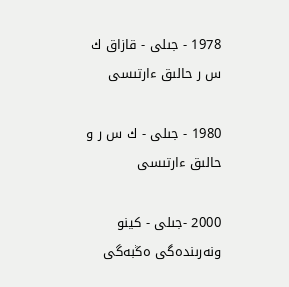1978 - جىلى - قازاق ك س ر حالىق ءارتىسى

1980 - جىلى - ك س ر و حالىق ءارتىسى

2000 -جىلى - كينو ونەرىندەگى ەڭبەگى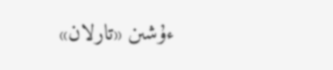ءۇشىن «تارلان»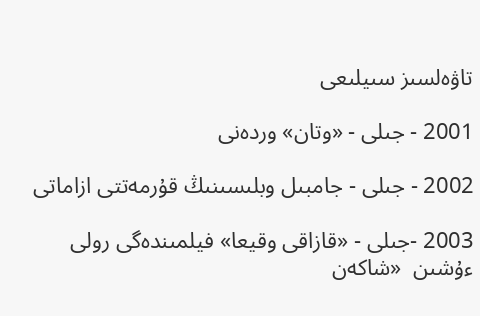تاۋەلسىز سىيلىعى

2001 - جىلى - «وتان» وردەنى

2002 - جىلى - جامبىل وبلىسىنىڭ قۇرمەتتى ازاماتى

2003 -جىلى - «قازاقى وقيعا» فيلمىندەگى رولى ءۇشىن  «شاكەن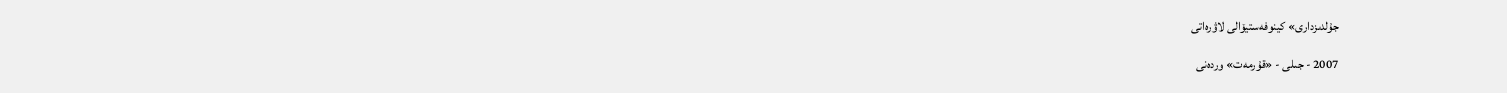جۇلدىزدارى» كينوفەستيۆالى لاۋرەاتى

2007 - جىلى - «قۇرمەت» وردەنى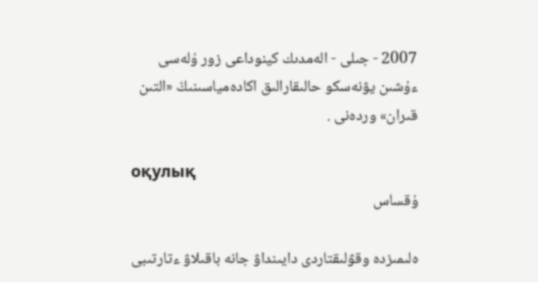2007 - جىلى - الەمدىك كينوداعى زور ۇلەسى ءۇشىن يۋنەسكو حالىقارالىق اكادەمياسىنىڭ «التىن قىران» وردەنى .

оқулық
ۇقساس

ەلىمىزدە وقۋلىقتاردى دايىنداۋ جانە باقىلاۋ ءتارتىبى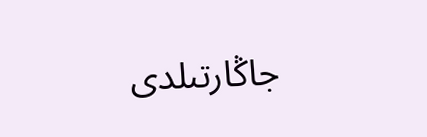جاڭارتىلدى